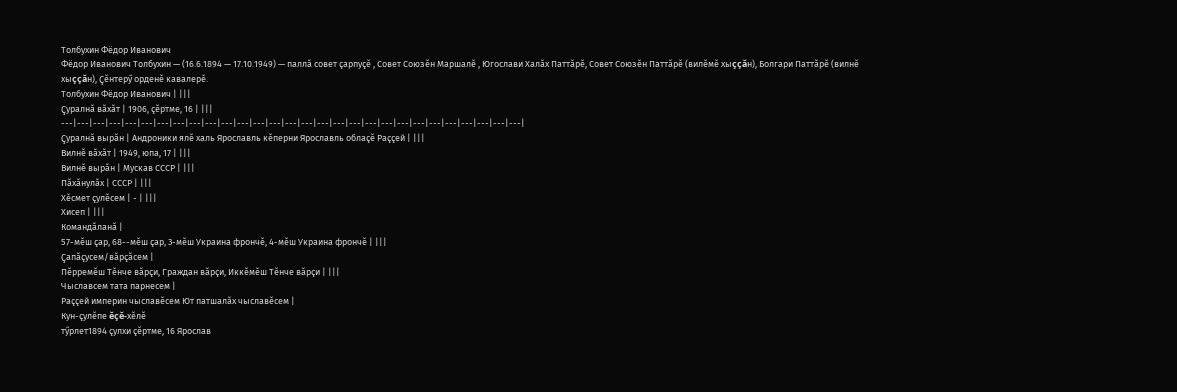Толбухин Фёдор Иванович
Фёдор Иванович Толбухин — (16.6.1894 — 17.10.1949) — паллă совет çарпуçĕ , Совет Союзĕн Маршалĕ , Югослави Халăх Паттăрĕ, Совет Союзĕн Паттăрĕ (вилĕмĕ хыççăн), Болгари Паттăрĕ (вилнĕ хыççăн), Çĕнтерӳ орденĕ кавалерĕ.
Толбухин Фёдор Иванович | |||
Çуралнă вăхăт | 1906, çĕртме, 16 | |||
---|---|---|---|---|---|---|---|---|---|---|---|---|---|---|---|---|---|---|---|---|---|---|---|---|---|---|---|---|
Çуралнă вырăн | Андроники ялĕ халь Ярославль кĕперни Ярославль облаçĕ Раççей | |||
Вилнĕ вăхăт | 1949, юпа, 17 | |||
Вилнĕ вырăн | Мускав СССР | |||
Пăхăнулăх | СССР | |||
Хĕсмет çулĕсем | - | |||
Хисеп | |||
Командăланă |
57-мĕш çар, 68--мĕш çар, 3-мĕш Украина фрончĕ, 4-мĕш Украина фрончĕ | |||
Çапăçусем/вăрçăсем |
Пĕрремĕш Тĕнче вăрçи, Граждан вăрçи, Иккĕмĕш Тĕнче вăрçи | |||
Чыславсем тата парнесем |
Раççей империн чыславĕсем Ют патшалăх чыславĕсем |
Кун-çулĕпе ĕçĕ-хĕлĕ
тӳрлет1894 çулхи çĕртме, 16 Ярослав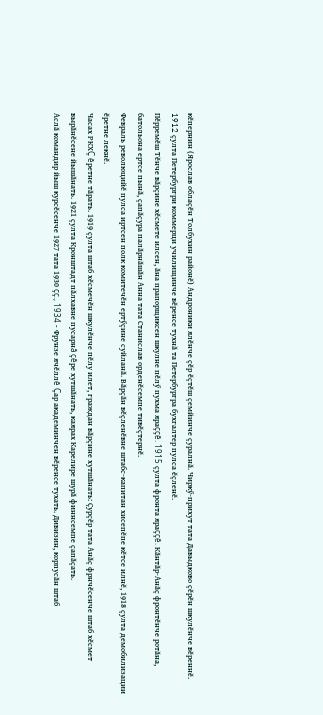кĕпернин (Ярослав облаçĕн Толбухин районĕ) Андроники ялĕнче çĕр ĕçтĕш çемйинче çуралнă. Чиркӳ-прихут тата Давыдково çĕрĕн шкулĕнче вĕреннĕ.
1912 çулта Петербургри коммерци училищинче вĕренсе тухнă та Петербургра бухгалтер пулса ĕçленĕ.
Пĕрремĕш Тĕнче вăрçине хĕсмете илсен, ăна прапорщиксен шкулне пĕлӳ пухма яраççĕ. 1915 çулта фронта яраççĕ. Кăнтăр-Анăç фронтĕнче ротăна, батольона ертсе пынă, çапăçура палăрнăшăн Анна тата Станислав орденĕсемпе тивĕçтернĕ.
Февраль революцийĕ пулса иртсен полк комитечĕн ертӳçине суйланă. Вăрçăн вĕçленĕвне штабс-капитан хисепĕпе кĕтсе илнĕ, 1918 çулта демобилизации ĕретне лекнĕ.
Часах РКХÇ ĕретне тăрать. 1919 çулта штаб хĕсмечĕн шкулĕнче пĕлу илет, граждан вăрçине хутшăнать: Çурçĕр тата Анăç фрнчĕсенче штаб хĕсмет вырăнĕсене йышăнать. 1921 çулта Кронштадт пăлхавне пусарнă çĕре хутшăнать, каярах Карелире шурă финнсемпе çапăçать.
Аслă командир йыш курсĕсенче 1927 тата 1930 çç., 1934 - Фрунзе ячĕллĕ Çар академинчен вĕренсе тухать. Дивизин, корпусăн штаб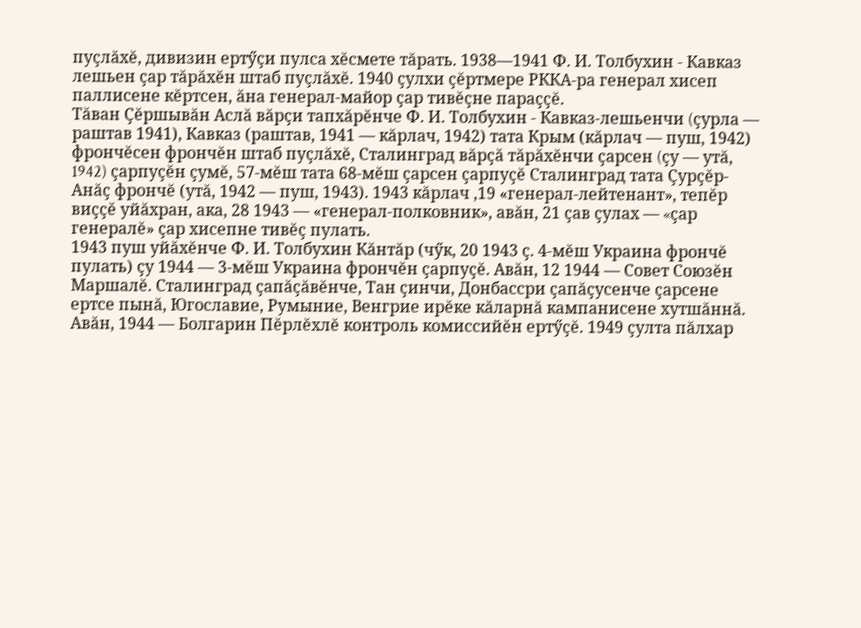пуçлăхĕ, дивизин ертӳçи пулса хĕсмете тăрать. 1938—1941 Ф. И. Толбухин - Кавказ лешьен çар тăрăхĕн штаб пуçлăхĕ. 1940 çулхи çĕртмере РККА-ра генерал хисеп паллисене кĕртсен, ăна генерал-майор çар тивĕçне параççĕ.
Тăван Çĕршывăн Аслă вăрçи тапхăрĕнче Ф. И. Толбухин - Кавказ-лешьенчи (çурла — раштав 1941), Кавказ (раштав, 1941 — кăрлач, 1942) тата Крым (кăрлач — пуш, 1942) фрончĕсен фрончĕн штаб пуçлăхĕ, Сталинград вăрçă тăрăхĕнчи çарсен (çу — утă, 1942) çарпуçĕн çумĕ, 57-мĕш тата 68-мĕш çарсен çарпуçĕ Сталинград тата Çурçĕр-Анăç фрончĕ (утă, 1942 — пуш, 1943). 1943 кăрлач ,19 «генерал-лейтенант», тепĕр виççĕ уйăхран, ака, 28 1943 — «генерал-полковник», авăн, 21 çав çулах — «çар генералĕ» çар хисепне тивĕç пулать.
1943 пуш уйăхĕнче Ф. И. Толбухин Кăнтăр (чӳк, 20 1943 ç. 4-мĕш Украина фрончĕ пулать) çу 1944 — 3-мĕш Украина фрончĕн çарпуçĕ. Авăн, 12 1944 — Совет Союзĕн Маршалĕ. Сталинград çапăçăвĕнче, Тан çинчи, Донбассри çапăçусенче çарсене ертсе пынă, Югославие, Румыние, Венгрие ирĕке кăларнă кампанисене хутшăннă. Авăн, 1944 — Болгарин Пĕрлĕхлĕ контроль комиссийĕн ертӳçĕ. 1949 çулта пăлхар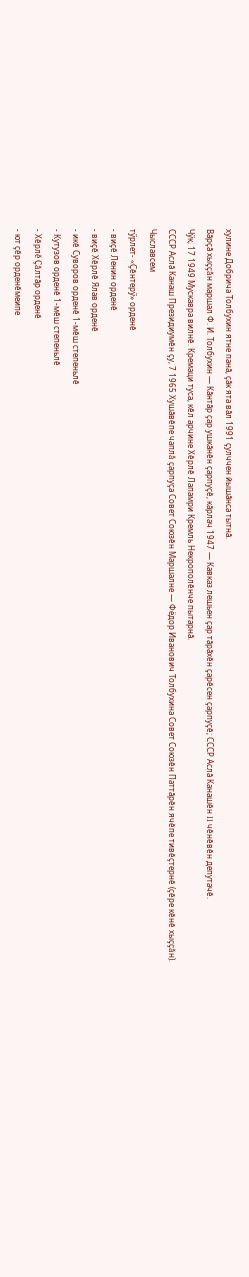хулине Добрича Толбухин ятне панă, çăк ята вăл 1991 çулччен йышăнса тытнă.
Вăрçă хыççăн маршал Ф. И. Толбухин — Кăнтăр çар ушкăнĕн çарпуçĕ, кăрлач 1947 — Кавказ лешьен çар тăрăхĕн çарĕсен çарпуçĕ; СССР Аслă Канашĕн II чĕнĕвĕн депутачĕ.
Чӳк, 17 1949 Мускавра вилнĕ. Кремаци туса, кĕл арчине Хĕрлĕ Лапамри Кремль Некрополĕнче пытарнă.
СССР Аслă Канаш Президиумĕн çу, 7 1965 Хушăвĕпе чаплă çарпуçа Совет Союзĕн Маршалне — Фёдор Иванович Толбухина Совет Союзĕн Паттăрĕн ячĕпе тивĕçтернĕ (çĕре кĕнĕ хыççăн).
Чыславсем
тӳрлет- «Çĕнтерӳ» орденĕ
- виçĕ Ленин орденĕ
- виçĕ Хĕрлĕ Ялав орденĕ
- икĕ Суворов орденĕ 1-мĕш степеньлĕ
- Кутузов орденĕ 1-мĕш степеньлĕ
- Хĕрлĕ Çăлтăр орденĕ
- ют çĕр орденĕмеипе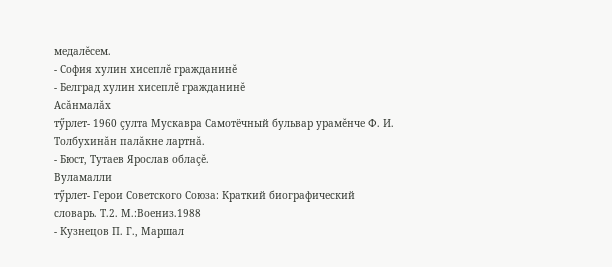медалĕсем.
- София хулин хисеплĕ гражданинĕ
- Белград хулин хисеплĕ гражданинĕ
Асăнмалăх
тӳрлет- 1960 çулта Мускавра Самотёчный бульвар урамĕнче Ф. И. Толбухинăн палăкне лартнă.
- Бюст, Тутаев Ярослав облаçĕ.
Вуламалли
тӳрлет- Герои Советского Союза: Краткий биографический словарь. Т.2. М.:Воениз.1988
- Кузнецов П. Г., Маршал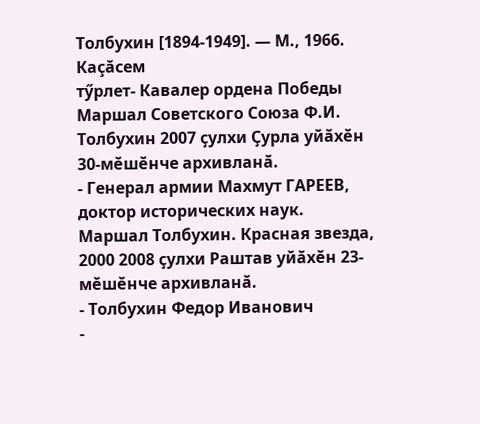Толбухин [1894-1949]. — М., 1966.
Каçăсем
тӳрлет- Кавалер ордена Победы Маршал Советского Союза Ф.И. Толбухин 2007 ҫулхи Ҫурла уйӑхӗн 30-мӗшӗнче архивланӑ.
- Генерал армии Махмут ГАРЕЕВ, доктор исторических наук. Маршал Толбухин. Красная звезда, 2000 2008 ҫулхи Раштав уйӑхӗн 23-мӗшӗнче архивланӑ.
- Толбухин Федор Иванович
-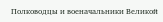Полководцы и военачальники Великой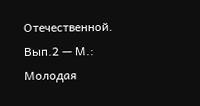Отечественной. Вып.2 — М.: Молодая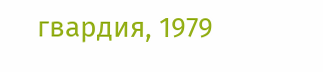гвардия, 1979